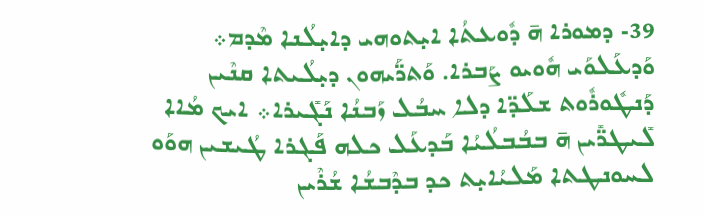39- ܕܡܘܪܐ ܗ̄ ܕܽܘܥܬܳܐ ܐܝ̣ܬܘܗܝ ܕܐܝ̣ܠܳܢܐ ܡܶܕܡ܀ ܘܰܕܥܰܠܘܰܝ ܗܽܘܝܘ ܨܰܒܪܐ. ܘܰܬܪ̈ܰܝܗܘܢ ܕܝ̣ܠܳܝܬܐ ܩܢܶܝܢ ܕܰܢܛܽܘܪܽܘܬ ܫܠܰܕ̈ܐ ܕܠܐ ܚܒܳܠ ܙܰܒܢܳܐ ܢܰܓܺܝܪܐ܀ ܐܝܟ ܡܳܐܐ ܠܺܝܛܪ̈ܺܝܢ ܗ̄ ܒܒܳܒܠܳܝܳܐ ܒܰܕܥܰܠ ܟܠܗ ܦܰܓܪܐ ܛܳܝܫܝܢ ܗܘܰܘ ܠܚܘܢܛܬܐ ܡܰܠܝܳܐܝ̣ܬ ܟܕ ܒܕܶܒܫܳܐ ܫܳܪܶܝܢ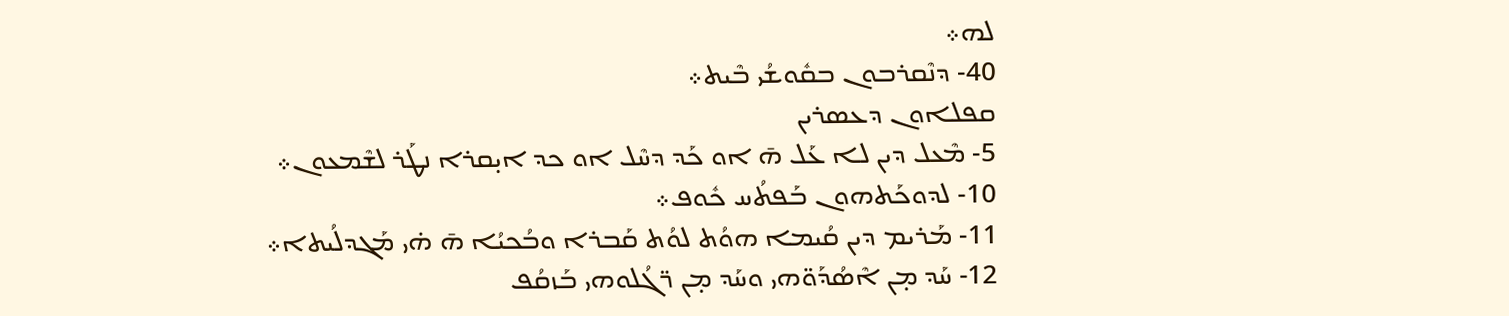ܠܗ܀
40- ܕܢܶܩܪܒܘܢ ܒܩܽܘܫܳܝ ܒܶܝܬ܀
ܩܦܠܐܘܢ ܕܥܣܪܝܢ
5- ܡܶܥܠ ܕܝܢ ܠܐ ܥܰܠ ܗ̄ ܐܘ ܟܰܕ ܕܚܶܠ ܐܘ ܟܕ ܐܝ̣ܩܪܐ ܢܛܰܪ ܠܫܶܡܥܘܢ܀
10- ܠܕܘܟܰܬܗܘܢ ܒܰܦܬܳܚ ܟܽܘܦ܀
11- ܡܰܪܝܡ ܕܝܢ ܩܳܝܡܐ ܗܘܳܬ ܠܘܳܬ ܩܰܒܪܐ ܘܒܳܟܝܳܐ ܗ̄ ܗ̇ܝ ܡܰܓܕܠܳܝܬܐ܀
12- ܚܰܕ ܡ̣ܢ ܐܶܣܳܕܰܘ̈ܗܝ ܘܚܰܕ ܡ̣ܢ ܪ̈ܓܳܠܘܗܝ ܒܰܙܩܳܦ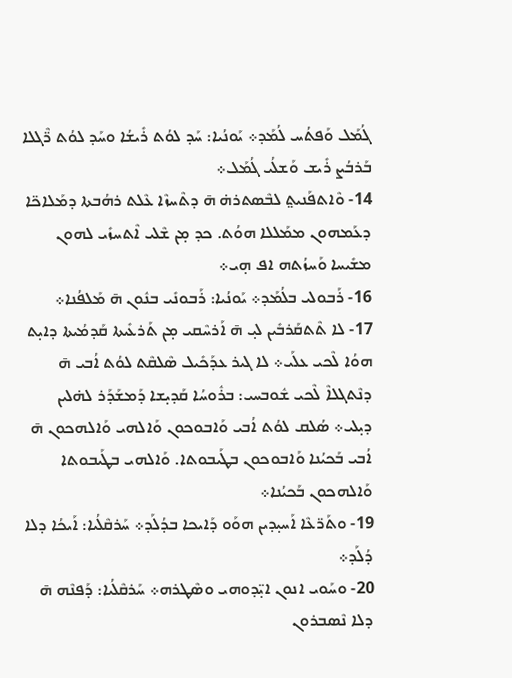ܓܳܡܰܠ ܘܰܦܬܳܚ ܠܳܡܰܕ܀ ܝܰܘܢܳܝܐ: ܚܰܕ ܠܘܳܬ ܪܺܝܫܳܐ ܘܚܰܕ ܠܘܳܬ ܪ̈ܶܓܠܐ ܒܰܪܒܳܨ ܪܺܝܫ ܘܰܫܠܳܝ ܓܳܡܰܠ܀
14- ܘܶܐܬܦܰܢܝܬ݀ ܠܒܶܣܬܪܗ̇ ܗ̄ ܕܬܶܚܙܶܐ ܥܶܠܬ ܪܗܳܒܬܐ ܕܡܰܠܐܟ̈ܐ ܕܥܰܡܗܘܢ ܡܡܰܠܠܐ ܗܘܳܬ. ܟܕ ܡ̣ܢ ܫܶܠܝ ܐܶܬܚܙܺܝ ܠܗܘܢ ܡܫܺܝܚܐ ܘܰܚܙܳܬܗ ܐܦ ܗ̣ܝ܀
16- ܪܰܒܘܠܝ ܒܠܳܡܰܕ܀ ܝܰܘܢܳܝܐ: ܪܰܒܘܢܺܝ ܒܢܽܘܢ ܗ̄ ܡܰܠܦܳܢܐ܀
17- ܠܐ ܬܶܬܩܰܪܒܺܝܢ ܠܝ̣ ܗ̄ ܐܰܪܚܶܩܝ ܡ̣ܢ ܬܰܪܥܺܝܬܐ ܩܰܕܡܳܝܬܐ ܕܐܝ̣ܬ ܗܘܳܐ ܠܶܟܝ ܥܠܰܝ܀ ܠܐ ܓܝܪ ܥܕܰܟܺܝܠ ܣܶܠܩܶܬ ܠܘܳܬ ܐܳܒܝ ܗ̄ ܕܢܶܬܓܠܐܶ ܠܶܟܝ ܫܽܘܒܚܝ: ܒܪܽܘܚܳܐ ܩܰܕܝ̣ܫܐ ܕܰܡܫܰܕܰܪ ܠܗ̇ܠܝܢ ܕܝ̣ܠܝ܀ ܣܳܠܩ ܠܘܳܬ ܐܳܒܝ ܘܰܐܒܘܟܘܢ ܘܰܐܠܗܝ ܘܰܐܠܗܟܘܢ ܗ̄ ܐܳܒܝ ܒܰܟܝܳܢܐ ܘܰܐܒܘܟܘܢ ܒܛܰܝܒܘܬܐ. ܘܰܐܠܗܝ ܒܛܰܝܒܘܬܐ ܘܰܐܠܗܟܘܢ ܒܰܟܝܳܢܐ܀
19- ܘܬܰܪ̈ܥܶܐ ܐܰܚܝ̣ܕܝܢ ܗܘܰܘ ܕܰܐܝܟܐ ܒܕܳܠܰܕ܀ ܚܰܪܩܶܠܳܝܐ: ܐܰܝܟܳܐ ܕܠܐ ܕܳܠܰܕ܀
20- ܘܚܰܘܝ ܐܢܘܢ ܐܝ̣̈ܕܘܗܝ ܘܣܶܛܪܗ܀ ܚܰܪܩܶܠܳܝܐ: ܕܰܦܢܶܗ ܗ̄ ܕܠܐ ܢܶܣܒܪܘܢ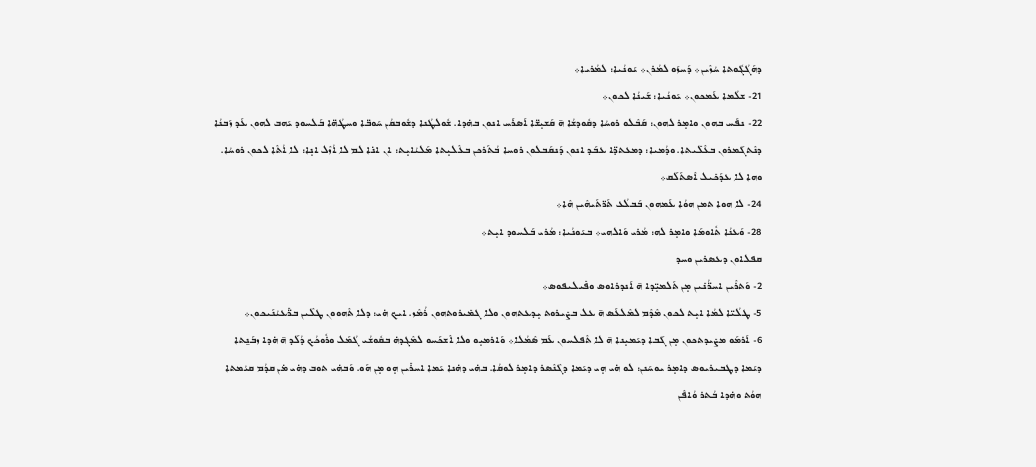ܕܗܰܓܳܓܽܘܬܐ ܚܳܙܶܝܢ܀ ܕܰܚܙܰܘ ܠܡܳܪܢ܀ ܝܰܘܢܳܝܐ: ܠܡܳܪܝܐ܀
21- ܫܠܳܡܐ ܥܰܡܟܘܢ܀ ܝܰܘܢܳܝܐ: ܫܰܝܢܳܐ ܠܟܘܢ܀
22- ܢܦܰܚ ܒܗܘܢ ܘܐܡ̣ܪ ܠܗܘܢ: ܩܰܒܶܠܘ ܪܘܚܳܐ ܕܩܽܘܕܫܳܐ ܗ̄ ܩܰܫܝ̣ܫ̈ܐ ܐܰܣܪܰܚ ܐܢܘܢ ܒܗ̇ܕܐ. ܫܽܘܠܛܳܢܐ ܕܫܽܘܒܩܳܢ ܚܰܘܒ̈ܐ ܘܚܛܳܗ̈ܐ ܒܰܠܚܘܕ ܝܰܗܒ ܠܗܘܢ ܥܰܕ ܙܰܒܢܳܐ ܕܢܶܬܓܰܡܪܘܢ ܒܥܶܠܺܝܬܐ. ܘܕܳܡܝܐ: ܕܡܥܬܕ̈ܐ ܥܒܰܕ ܐܢܘܢ ܕܰܢܩܰܒܠܘܢ ܪܘܚܐ ܒܳܬܰܪܟܢ ܒܥܶܠܝ̣ܬܐ ܡܰܠܝܳܐܝ̣ܬ: ܐܢ ܐܢ̇ܐ ܠܡ ܠܐ ܐܳܙܶܠ ܐܢ̣ܐ: ܠܐ ܐܳܬܶܐ ܠܟܘܢ ܪܘܚܳܐ. ܘܗܐ ܠܐ ܥܕܰܟܺܝܠ ܐܶܣܬܰܠܰܩ܀
24- ܠܐ ܗܘܐ ܬܡܢ ܗܘܳܐ ܥܰܡܗܘܢ ܒܰܒܠܳܥ ܬܰܪ̈ܬܰܝܗܶܝܢ ܗܶܐ܀
28- ܘܰܥܢܳܐ ܬܽܐܘܡܰܐ ܘܐܡ̣ܪ ܠܗ: ܡܳܪܝ ܘܰܐܠܗܝ܀ ܒܝܰܘܢܳܝܐ: ܡܳܪܝ ܒܰܠܚܘܕ ܐܝ̣ܬ܀
ܩܦܠܐܘܢ ܕܥܣܪܝܢ ܘܚܕ
2- ܘܰܬܪܶܝܢ ܐܚܪ̈ܳܢܺܝܢ ܡ̣ܢ ܬܰܠܡܝ̣̈ܕܐ ܗ̄ ܐܰܢܕܪܐܘܣ ܘܦܺܝܠܝܦܘܣ܀
5- ܛܠܳܝ̈ܐ ܠܡܳܐ ܐܝ̣ܬ ܠܟܘܢ ܡܶܕܶܡ ܠܡܶܠܥܰܣ ܗ̄ ܥܠ ܒܨܺܝܪܘܬ ܝ̣ܕܥܬܗܘܢ ܘܠܐ ܓܡܺܝܪܘܬܗܘܢ ܪܳܡܶܙ. ܐܝܟ ܗ̇ܝ: ܕܠܐ ܬܶܗܘܘܢ ܛܠܶܝܢ ܒܪ̈ܺܥܝܳܢܰܝܟܘܢ܀
6- ܐܰܪܡܰܘ ܡܨܺܝܕܬܟܘܢ ܡ̣ܢ ܓܰܒܐ ܕܝܰܡܝ̣ܢܐ ܗ̄ ܠܐ ܬܶܦܠܚܘܢ ܥܰܡ ܣܶܡܳܠܐ܀ ܘܰܐܪܡܝ̣ܘ ܘܠܐ ܐܶܫܟܰܚܘ ܠܡܶܓܕܗ̇ ܒܩܽܘܫܳܝ ܓܳܡܰܠ ܘܪܽܘܟܳܟ ܕܳܠܰܕ ܗ̄ ܗ̇ܕܐ ܙܒܰܢ̱ܬܐ ܕܝܰܡܐ ܕܛܒܝܪܝܘܣ ܕܐܡ̣ܪ ܝܘܚܰܢܢ: ܠܘ ܗ̇ܝ ܗ̣ܝ ܕܝܰܡܐ ܕܓܶܢܶܣܪ ܕܐܡ̣ܪ ܠܘܩܳܐ. ܒܗ̇ܝ ܕܗ̇ܢܐ ܝܰܡܐ ܐܚܪܺܝܢ ܗ̣ܘ ܡ̣ܢ ܗܰܘ. ܘܰܒܗ̇ܝ ܬܘܒ ܕܗ̇ܝ ܡ̇ܢ ܩܕܳܡ ܩܝܳܡܬܐ ܗܘܳܬ ܘܗ̇ܕܐ ܒܳܬܪ ܘܳܐܦܶܢ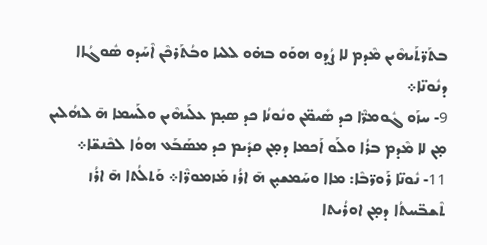ܒܬܰܪ̈ܬܰܝܗܶܝܢ ܡܶܕܡ ܠܐ ܨܳܕܘ ܗܘܰܘ ܒܗ̇ܘ ܠܠܝܐ ܘܒܳܬܰܪܟܶܢ ܐܶܚܰܕܘ ܣܽܘܓܳܐܐ ܕܢܽܘܢ̈ܐ܀
9- ܚܙܰܘ ܓܽܘܡܪ̈ܶܐ ܟܕ ܣܺܝܡ̈ܢ ܘܢܽܘܢܳܐ ܟܕ ܣܝ̣ܡ ܥܠܰܝܗܶܝܢ ܘܠܰܚܡܐ ܗ̄ ܠܗܳܠܝܢ ܡ̣ܢ ܠܐ ܡܶܕܡ ܒܪܳܐ ܘܠܰܘ ܐܰܟܡܐ ܕܡ̣ܢ ܩܕܺܝܡ ܟܕ ܡܣܰܒܰܥ ܗܘܳܐ ܠܟܶܢܫ̈ܐ܀
11- ܢܽܘܢ̈ܐ ܪܰܘܪ̈ܒܶܐ: ܡܐܐ ܘܚܰܡܫܝ̣ܢ ܗ̄ ܐܪܳܙ ܡܰܙܡܘܪ̈ܶܐ܀ ܘܰܬܠܳܬܐ ܗ̄ ܐܪܳܙ ܬܶܫܒ̈ܚܬܳܐ ܕܡ̣ܢ ܐܘܪܳܝܬܐ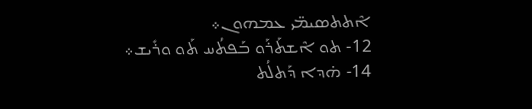ܐܶܬܬܣܝܡ̈ܝ ܥܡܗܘܢ܀
12- ܬܘ ܐܶܫܬܰܪܰܘ ܒܰܦܬܳܚ ܬܰܘ ܘܪܺܝܫ܀
14- ܗ̇ܕܐ ܕܰܬܠܳܬ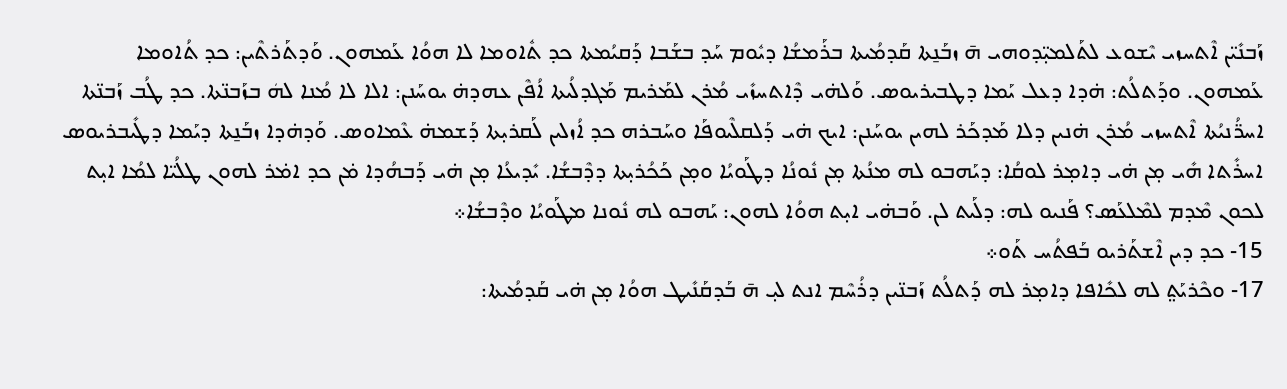ܙܰܒܢܺܝ̈ܢ ܐܶܬܚܙܝ ܝܶܫܘܥ ܠܬܰܠܡܝ̣̈ܕܘܗܝ ܗ̄ ܙܒܰܢ̱ܬܐ ܩܰܕܡܳܝܬܐ ܒܪܰܡܫܳܐ ܕܝܽܘܡ ܚܰܕ ܒܫܰܒܐ ܕܰܩܝܳܡܬܐ ܟܕ ܬܽܐܘܡܐ ܠܐ ܗܘܳܐ ܥܰܡܗܘܢ. ܘܰܕܬܰܪܬܶܝܢ: ܟܕ ܬܳܐܘܡܐ ܥܰܡܗܘܢ. ܘܕܰܬܠܳܬ: ܗ̇ܕܐ ܕܥܠ ܝܰܡܐ ܕܛܒܝܪܝܘܣ. ܘܰܠܗ̇ܝ ܕܶܐܬܚܙܺܝ ܡܳܪܢ ܠܡܰܪܝܡ ܡܰܓܕܠܳܝܬܐ ܐܳܦܶܢ ܥܗܕܗ̇ ܝܘܚܰܢܢ: ܐܠܐ ܠܐ ܡܳܢܐ ܠܗܿ ܒܙܰܒܢ̈ܬܐ. ܟܕ ܛܳܒ ܙܰܒܢ̈ܬܐ ܐܚܪ̈ܳܢܝܳܬܐ ܐܶܬܚܙܝ ܡܳܪܢ ܗ̇ܢܝܢ ܕܠܐ ܡܰܕܟܰܪ ܠܗܝܢ ܝܘܚܰܢܢ: ܐܝܟ ܗ̇ܝ ܕܰܠܩܠܶܝܘܦܰܐ ܘܚܰܒܪܗ ܟܕ ܐܳܙܠܝܢ ܠܰܩܪܝ̣ܬܐ ܕܰܫܡܗ̇ ܥܶܡܐܘܣ. ܘܰܕܗ̇ܕܐ ܙܒܰܢ̱ܬܐ ܕܝܰܡܐ ܕܛܺܝܒܪܝܘܣ ܐܚܪܺܬܐ ܗܺܝ ܡ̣ܢ ܗ̇ܝ ܕܐܡ̣ܪ ܠܘܩܳܐ: ܕܝܰܗܒܘ ܠܗ ܡܢܳܬܐ ܡ̣ܢ ܢܽܘܢܳܐ ܕܛܰܘܝܳܐ ܘܡ̣ܢ ܟܰܟܳܪܝ̣ܬܐ ܕܕܶܒܫܳܐ. ܝܺܕܝܥܳܐ ܡ̣ܢ ܗ̇ܝ ܕܰܒܗܳܕܐ ܡ̇ܢ ܟܕ ܐܡ̇ܪ ܠܗܘܢ ܛܠܳܝ̈ܐ ܠܡܳܐ ܐܝ̣ܬ ܠܟܘܢ ܡܶܕܡ ܠܡܶܠܥܰܣ؟ ܦܰܢܝܘ ܠܗ: ܕܠܰܝܬ ܠܢ. ܘܰܒܗ̇ܝ ܐܝ̣ܬ ܗܘܳܐ ܠܗܘܢ: ܝܰܗܒܘ ܠܗ ܢܽܘܢܐ ܡܛܰܘܝܳܐ ܘܕܶܒܫܳܐ܀
15- ܟܕ ܕܝܢ ܐܶܫܬܰܪܝܘ ܒܰܦܬܳܚ ܬܰܘ܀
17- ܘܟܶܪܝܰܬ݀ ܠܗ ܠܟܺܐܦܐ ܕܐܡ̣ܪ ܠܗ ܕܰܬܠܳܬ ܙܰܒܢ̈ܝܢ ܕܪܳܚܶܡ ܐܢܬ ܠܝ̣ ܗ̄ ܒܰܕܩܰܢܺܝܛ ܗܘܳܐ ܡ̣ܢ ܗ̇ܝ ܩܰܕܡܳܝܬܐ: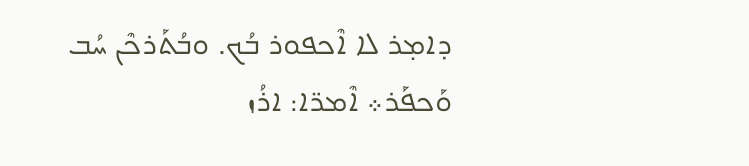ܕܐܡ̣ܪ ܠܐ ܐܶܟܦܘܪ ܒܳܟ. ܘܒܳܬܰܪܟܶܢ ܚܳܒ ܘܰܟܦܰܪ܀ ܐܶܡܪ̈ܐ: ܐܪܳܙ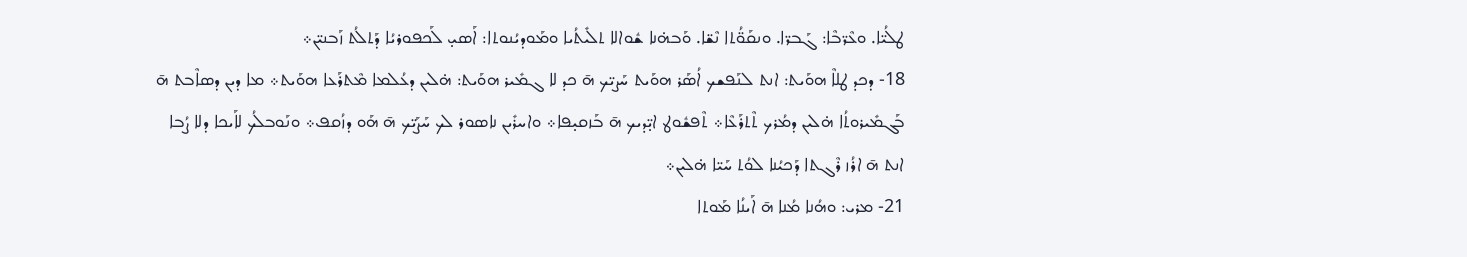ܛܠܳܝ̈ܐ. ܘܥܶܪ̈ܒܶܐ: ܓܰܒܪ̈ܐ. ܘܢܩܰܘ̈ܳܬܐ ܢܶܫ̈ܐ. ܘܰܒܗ̇ܢܐ ܫܽܘܐܠܐ ܬܠܺܝܬܳܝܐ ܘܡܰܘܕܝܳܢܘܬܐ: ܐܰܣܝ̣ ܠܰܟܦܘܪܝܳܐ ܕܰܬܠܳܬ ܙܰܒܢܝ̈ܢ܀
18- ܕܟܕ ܛܠܐܶ ܗܘܰܝܬ: ܐܢܬ ܠܢܰܦܫܟ ܐܳܣܰܪ ܗܘܰܝܬ ܚܰܨܝ̈ܟ ܗ̄ ܟܕ ܠܐ ܓܡܺܝܪ ܗܘܰܝܬ: ܗ̇ܠܝܢ ܕܥܳܠܡܐ ܡܶܬܪܰܥܐ ܗܘܰܝܬ܀ ܡܐ ܕܝܢ ܕܣܐܶܒܬ ܗ̄ ܒܰܓܡܺܝܪܘܬܳܐ ܗ̇ܠܝܢ ܕܡܳܪܟ ܬܶܬܪܰܥܶܐ܀ ܬܶܦܫܽܘܛ ܐܝ̣̈ܕܝܟ ܗ̄ ܒܰܙܩܝ̣ܦܐ܀ ܘܐܚܪܺܝܢ ܢܐܣܘܪ ܠܟ ܚܰܨܰܝ̈ܟ ܗ̄ ܗܰܘ ܕܙܳܩܦ܀ ܘܢܰܘܒܠܳܟ ܠܐܰܝܟܐ ܕܠܐ ܨܳܒܐ ܐܢܬ ܗ̄ ܐܪܳܙ ܪܶܓܬܐ ܕܰܟܝܳܢܐ ܠܘܳܬ ܚܰܝ̈ܐ ܗ̇ܠܝܢ܀
21- ܡܪܝ: ܘܗܳܢܐ ܡܳܢܐ ܗ̄ ܐܰܝܢܳܐ ܡܰܘܬܐ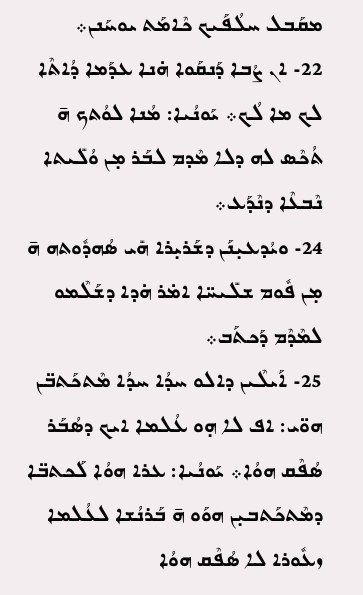ܡܩܰܒܠ ܚܠܳܦܰܝܟ ܟܶܐܡܰܬ ܝܘܚܰܢܢ܀
22- ܐܢ ܨܳܒܐ ܕܰܢܩܰܘܐ ܗ̇ܢܐ ܥܕܰܡܐ ܕܳܐܬܶܐ ܠܟ ܡܐ ܠܳܟ܀ ܝܰܘܢܳܝܐ: ܡܳܢܐ ܠܘܳܬܟ ܗ̄ ܬܳܟܶܣ ܠܗ ܕܠܐ ܡܶܕܡ ܠܒܰܪ ܡ̣ܢ ܘܳܠܺܝܬܐ ܢܶܒܥܶܐ ܕܢܶܕܰܥ܀
24- ܘܝܳܕܥܝ̣ܢܰܢ ܕܫܰܪܝ̣ܪܐ ܗܺܝ ܣܳܗܕܽܘܬܗ ܗ̄ ܡ̣ܢ ܦܽܘܡ ܫܠܺܝܚ̈ܐ ܐܡ̇ܪ ܗ̇ܕܐ ܕܫܰܠܶܡܘ ܠܡܶܕܶܡ ܕܰܟܬܰܒ܀
25- ܐܰܝܠܶܝܢ ܕܐܠܘ ܚܕܳܐ ܚܕܳܐ ܡܶܬܟܰܬܒ̈ܢ ܗܘ̈ܝ: ܐܦ ܠܐ ܗ̣ܘ ܥܳܠܡܐ ܐܝܟ ܕܣܳܒܰܪ ܣܳܦܶܩ ܗܘܳܐ܀ ܝܰܘܢܳܝܐ: ܥܪܐ ܗܘܳܐ ܠܰܟܬܒ̈ܐ ܕܡܶܬܟܰܬܒܝ̣ܢ ܗܘܰܘ ܗ̄ ܒܰܪܢܳܫܐ ܠܥܳܠܡܐ ܙܥܽܘܪܐ ܠܐ ܣܳܦܶܩ ܗܘܳܐ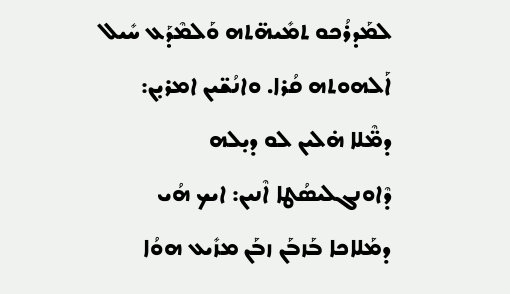ܠܡܰܕܪܳܟܘ ܬܡܺܝܗ̈ܬܗ ܘܰܠܡܶܕܰܥ ܚܺܝܠ ܐܰܠܗܘܬܗ ܩܳܪܐ. ܘܐܢܳܫ̈ܝܢ ܐܡܪܝ̣ܢ: ܕܡ̈ܶܠܐ ܗ̇ܠܝܢ ܠܘ ܕܝ̣ܠܗ ܕܶܐܘܢܓܠܝܣܳܛܐ ܐܶܢܝܢ: ܐܝܟ ܗܳܝ ܕܡܰܠܐܟܐ ܒܰܙܒܰܢ ܙܒܰܢ ܡܙܺܝܥ ܗܘܳܐ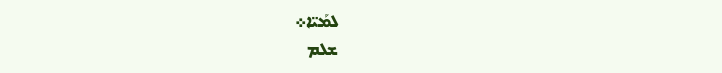ܠܡܰܝ̈ܐ܀
ܫܠܡ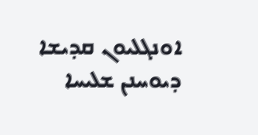ܐܘܢܓܠܝܘܢ ܩܕܝܫܐ ܕܝܘܚܢܢ ܫܠܝܚܐ